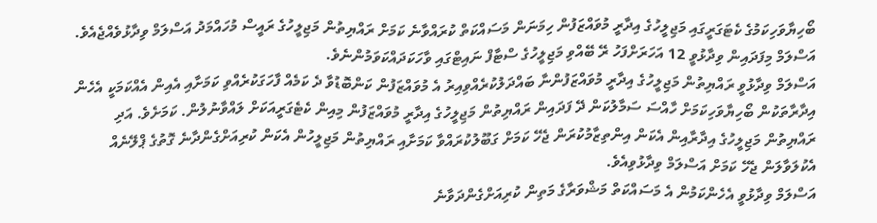ބޯހިޔާވަހިކަމުގެ ކެޓަގަރީގައި މަޖިލީހުގެ އިދާރީ މުވައްޒަފުން ހިމަނަން މަސައްކަތް ކުރައްވާނެ ކަމަށް ރައްޔިތުން މަޖިލީހުގެ ރައީސް މުހައްމަދު އަސްލަމް ވިދާޅުވެއްޖެއެވެ.
އަސްލަމް މިފަދައިން ވިދާޅުވީ 12 އަހަރަށްފަހު ރޭ ބޭއްވި މަޖިލީހުގެ ސްޓާފް ނައިޓްގައި ވާހަކަދައްކަވަމުންނެވެ.
އަސްލަމް ވިދާޅުވީ ރައްޔިތުން މަޖިލީހުގެ އިދާރީ މުވައްޒަފުންނާ ބައްދަލުކުރެއްވިއިރު އެ މުވައްޒަފުން ކަންބޮޑުވާ ދެ ކަމެއް ފާހަގަކުރެއްވި ކަމަށާއި އެއިން އެއްކަމަކީ އެހެން އިދާރާތަކުން ބޯހިޔާވަހިކަމަށް ހާއްސަ ސަމާލުކަން ދޭ ފަދައިން ރައްޔިތުން މަޖިލީހުގެ އިދާރީ މުވައްޒަފުން މިއިން ކެޓެގަރީއަކަށް ލައްވާނުލުން. ކަމަށެވެ. އަދި ރައްޔިތުން މަޖިލީހުގެ އިދާރާއިން އެކަން އިންތިޒާމުކުރަން ޖެހޭ ކަމަށް ގަބޫލުކުރައްވާ ކަމަށާއި ރައްޔިތުން މަޖިލީހުން އެކަން ކުރިއަށްގެންދާނެ ގޮތުގެ ޕްލޭނެއް އެކުލަވާލަން ޖެހޭ ކަމަށް އަސްލަމް ވިދާޅުވިއެވެ.
އަސްލަމް ވިދާޅުވީ އެހެންކަމުން އެ މަސައްކަތް މަޝްވަރާގެ މަތިން ކުރިއަށްގެންދަވާނެ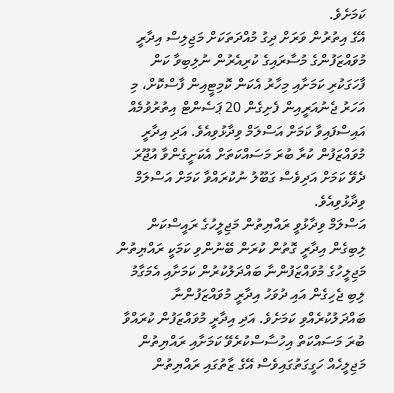ކަމަށެވެ.
އޭގެ އިތުރުން ވަރަށް ދިގު މުއްދަތަކަށް މަޖިލިސް އިދާރީ މުވައްޒަފުންގެ މުސާރައިގެ ކުރިއެރުން ނުލިބިވާ ކަން ފާހަގަކުރި ކަމަށާއި މިހާރު އެކަން ކޮމިޓީއިން ފާސްކޮށް، މި އަހަރު ޖެނުއަރީއިން ފެށިގެން 20 ޕަސެންޓް އިތުރުވުމެއް އައިސްފައިވާ ކަމަށް އަސްލަމް ވިދާޅުވިއެވެ. އަދި އިދާރީ މުވައްޒަފުން ކުރާ ބުރަ މަސައްކަތަށް އެކަށީގެންވާ އުޖޫރަ ދެވޭ ކަމަށް އަދިވެސް ގަބޫލު ނުކުރައްވާ ކަމަށް އަސްލަމް ވިދާޅުވިއެވެ.
އަސްލަމް ވިދާޅުވީ ރައްޔިތުން މަޖިލީހުގެ ރައީސްކަން ލިބިގެން އިދާރީ ގޮތުން ކުރަން ބޭނުންވި ކަމަކީ ރައްޔިތުން މަޖިލީހުގެ މުވައްޒަފުންނާ ބައްދަލުކުރުން ކަމަށާއި އެމަގާމު ލިބި ޖެހިގެން އައި ދުވަހު އިދާރީ މުވައްޒަފުންނާ ބައްދަލުކުރެއްވި ކަމަށެވެ. އަދި އިދާރީ މުވައްޒަފުން ކުރައްވާ ބުރަ މަސައްކަތް އިހުސާސްކުރެވޭ ކަމަށާއި ރައްޔިތުން މަޖިލީހެއް ހަގީގަތުގައިވެސް އޭގެ ޒާތުގައި ރައްޔިތުން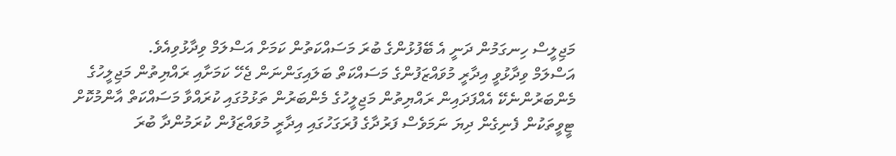މަޖިލީސް ހިނގަމުން ދަނީ އެ ބޭފުޅުންގެ ބުރަ މަސައްކަތުން ކަމަށް އަސްލަމް ވިދާޅުވިއެވެ.
އަސްލަމް ވިދާޅުވީ އިދާރީ މުވައްޒަފުންގެ މަސައްކަތް ބަލައިގަންނަން ޖެހޭ ކަމަށާއި ރައްޔިތުން މަޖިލީހުގެ މެންބަރުންނެކޭ އެއްފަދައިން ރައްޔިތުން މަޖިލީހުގެ މެންބަރުން ތަޅުމުގައި ކުރައްވާ މަސައްކަތް އާންމުކޮށް ޓީވީތަކުން ފެނިގެން ދިޔަ ނަމަވެސް ފަރުދާގެ ފުރަގަހުގައި އިދާރީ މުވައްޒަފުން ކުރަމުންދާ ބުރަ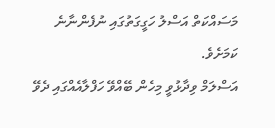މަސައްކަތް އަސްލު ހަގީގަތުގައި ނުފެންނާނެ ކަމަށެވެ.
އަސްލަމް ވިދާޅުވީ މިހެން ބޭއްވޭ ހަފްލާއެއްގައި ދެވޭ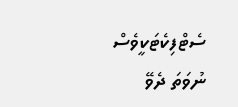ސެޓްފިކެޓަކީވެސް ނުވަތަ ދެވޭ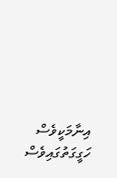އިނާމަކީވެސް ހަގީގަތުގައިވެސް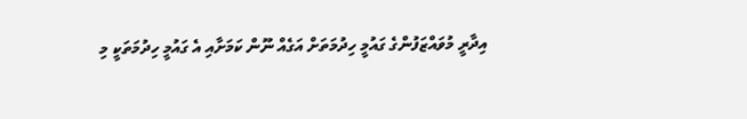އިދާރީ މުވައްޒަފުންގެ ގައުމީ ހިދުމަތަށް އަގެއް ނޫން ކަމަށާއި އެ ގައުމީ ހިދުމަތަކީ މި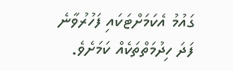ގައުމު އެކަމަށްޓަކައި ފަހުރުވާނެ ފަދަ ހިދުމަތްތަކެއް ކަމަށެވެ.